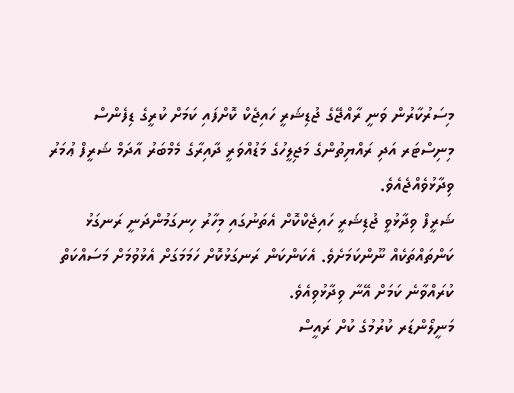މިސަރުކާރުން ވަނީ ރާއްޖޭގެ ޖުޑިޝަރީ ހައިޖެކް ކޮށްފައި ކަމަށް ކުރީގެ ޑިފެންސް މިނިސްޓަރ އަދި ރައްޔިތުންގެ މަޖިލީހުގެ މަޑުއްވަރީ ދާއިރާގެ މެމްބަރު އާދަމް ޝަރީފް ޢުމަރު ވިދާޅުވެއްޖެއެވެ.
ޝަރީފް ވިދާޅުވީ ޖުޑިޝަރީ ހައިޖެކްކޮށް އެތަނުގައި މިހާރު ހިނގަމުންދަނީ ރަނގަޅު ކަންތައްތަކެއް ނޫންކަމަށެވެ. އެކަންކަން ރަނގަޅުކޮށް ހަމަމަގަށް އެޅުވުމަށް މަސައްކަތް ކުރައްވާނެ ކަމަށް އޭނާ ވިދާޅުވިއެވެ.
މަނީލޯންޑަރ ކުރުމުގެ ކުށް ރައީސް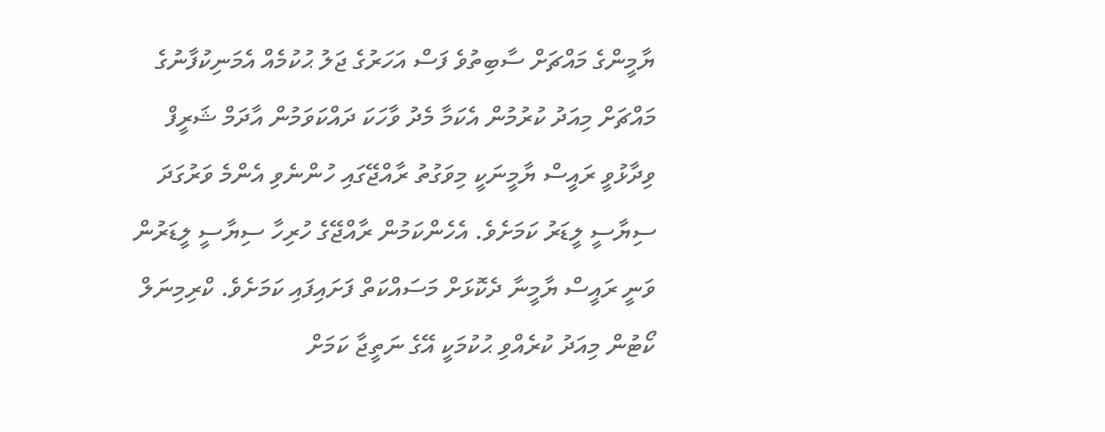ޔާމީންގެ މައްޗަށް ސާބިތުވެ ފަސް އަހަރުގެ ޖަލު ޙުކުމެއް އެމަނިކުފާނުގެ މައްޗަށް މިއަދު ކުރުމުން އެކަމާ މެދު ވާހަކަ ދައްކަވަމުން އާދަމް ޝަރީފް ވިދާޅުވީ ރައީސް ޔާމީނަކީ މިވަގުތު ރާއްޖޭގައި ހުންނެވި އެންމެ ވަރުގަދަ ސިޔާސީ ލީޑަރު ކަމަށެވެ. އެހެންކަމުން ރާއްޖޭގެ ހުރިހާ ސިޔާސީ ލީޑަރުން ވަނީ ރައީސް ޔާމީނާ ދެކޮޅަށް މަސައްކަތް ފަށައިފައި ކަމަށެވެ. ކްރިމިނަލް ކޯޓުން މިއަދު ކުރެއްވި ޙުކުމަކީ އޭގެ ނަތީޖާ ކަމަށް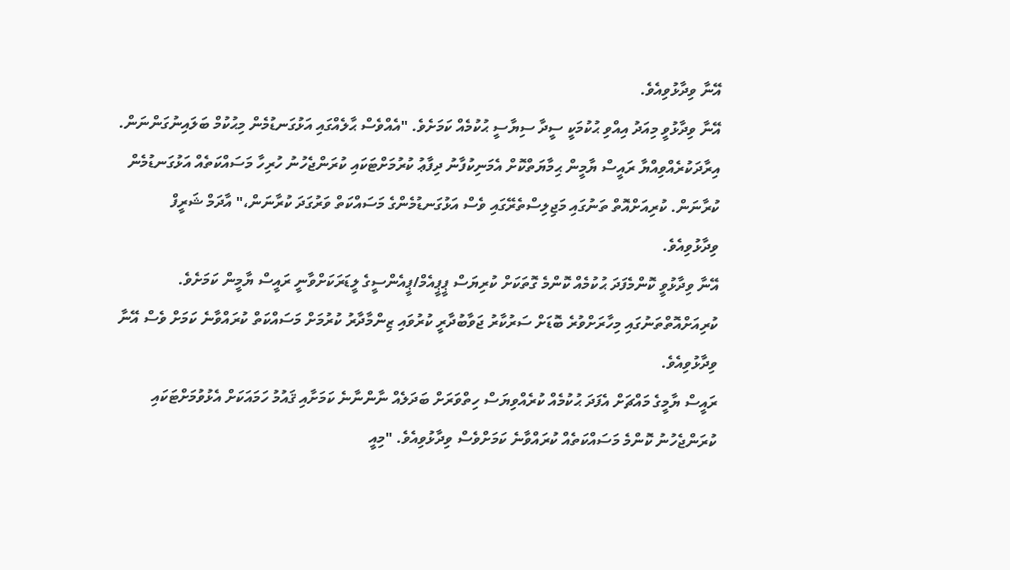އޭނާ ވިދާޅުވިއެވެ.
އޭނާ ވިދާޅުވީ މިއަދު އިއްވި ޙުކުމަކީ ސީދާ ސިޔާސީ ޙުކުމެއް ކަމަށެވެ. "އެއްވެސް ޙާލެއްގައި އަޅުގަނޑުމެން މިޙުކުމް ބަލައިނުގަންނަން. އިރާދަކުރެއްވިއްޔާ ރައީސް ޔާމީން ޙިމާޔަތްކޮށް އެމަނިކުފާނު ދިފާޢު ކުރުމަށްޓަކައި ކުރަންޖެހުނު ހުރިހާ މަސައްކަތެއް އަޅުގަނޑުމެން ކުރާނަން. ކުރިއަށްއޮތް ތަނުގައި މަޖިލިސްތެރޭގައި ވެސް އަޅުގަނޑުމެންގެ މަސައްކަތް ވަރުގަދަ ކުރާނަން،" އާދަމް ޝަރީފް ވިދާޅުވިއެވެ.
އޭނާ ވިދާޅުވީ ކޮންމެފަދަ ޙުކުމެއް ކޮންމެ ގޮތަކަށް ކުރިޔަސް ޕީޕީއެމް/ޕީއެންސީގެ ލީޑަރަކަށްވާނީ ރައީސް ޔާމީން ކަމަށެވެ. ކުރިއަށްއޮތްތަނުގައި މިހާރަށްވުރެ ބޮޑަށް ސަރުކާރު ޖަވާބުދާރީ ކުރުވައި ޒިންމާދާރު ކުރުމަށް މަސައްކަތް ކުރައްވާނެ ކަމަށް ވެސް އޭނާ ވިދާޅުވިއެވެ.
ރައީސް ޔާމީގެ މައްޗަށް އެފަދަ ޙުކުމެއް ކުރެއްވިޔަސް ހިތްވަރަށް ބަދަލެއް ނާންނާނެ ކަމަށާއި ޤައުމު ހަމައަކަށް އެޅުވުމަށްޓަކައި ކުރަންޖެހުނު ކޮންމެ މަސައްކަތެއް ކުރައްވާނެ ކަމަށްވެސް ވިދާޅުވިއެވެ. "މިއީ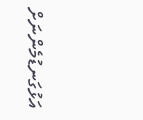އަޅުގަނޑުމެންނަށް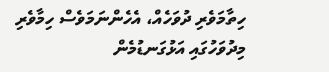ހިތާމަވެރި ދުވަހެއް، އެހެންނަމަވެސް ހިމާވެރި މިދުވަހުގައި އަޅުގަނޑުމެން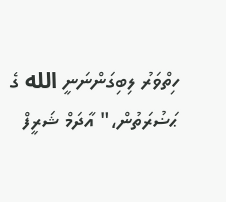ހިތްވަރު ލިބިގަންނަނީ الله ގެ ޙަޟުރަތުން،" އާދަމް ޝަރީފް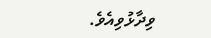ވިދާޅުވިއެވެ.